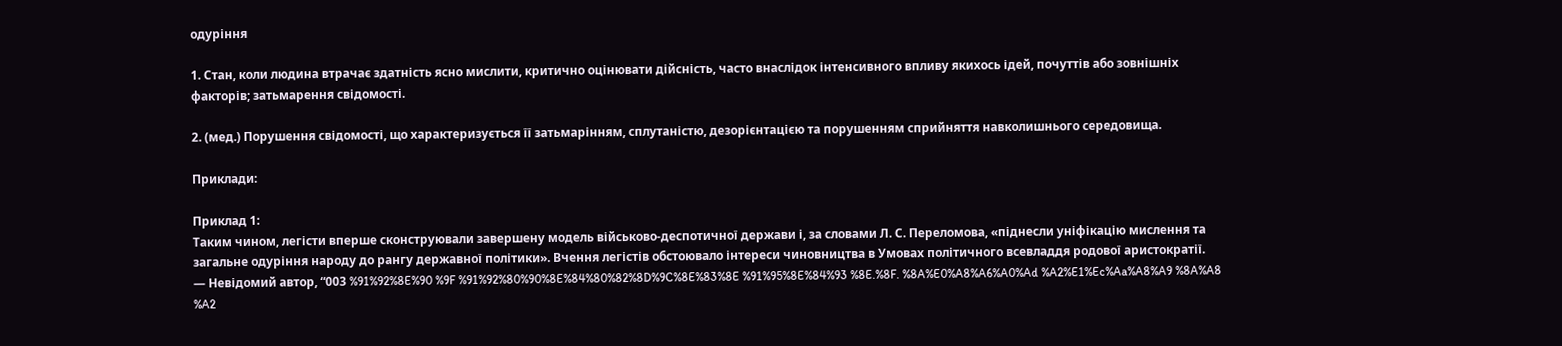одуріння

1. Стан, коли людина втрачає здатність ясно мислити, критично оцінювати дійсність, часто внаслідок інтенсивного впливу якихось ідей, почуттів або зовнішніх факторів; затьмарення свідомості.

2. (мед.) Порушення свідомості, що характеризується її затьмарінням, сплутаністю, дезорієнтацією та порушенням сприйняття навколишнього середовища.

Приклади:

Приклад 1:
Таким чином, легісти вперше сконструювали завершену модель військово-деспотичної держави і, за словами Л. С. Переломова, «піднесли уніфікацію мислення та загальне одуріння народу до рангу державної політики». Вчення легістів обстоювало інтереси чиновництва в Умовах політичного всевладдя родової аристократії.
— Невідомий автор, “003 %91%92%8E%90 %9F %91%92%80%90%8E%84%80%82%8D%9C%8E%83%8E %91%95%8E%84%93 %8E.%8F. %8A%E0%A8%A6%A0%Ad %A2%E1%Ec%Aa%A8%A9 %8A%A8 %A2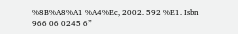%8B%A8%A1 %A4%Ec, 2002. 592 %E1. Isbn 966 06 0245 6”